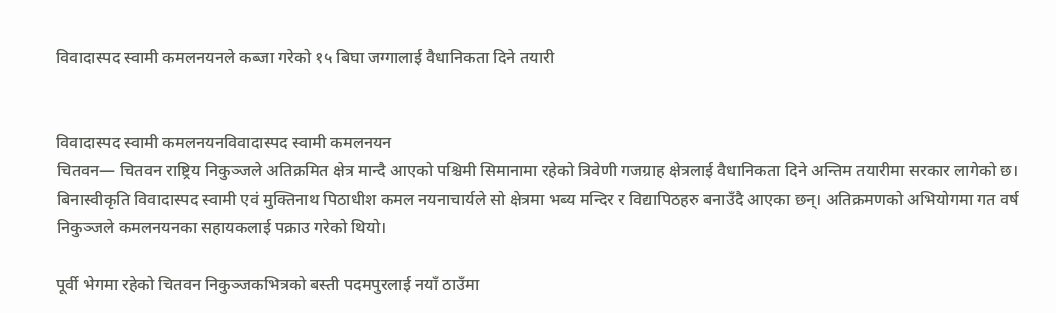विवादास्पद स्वामी कमलनयनले कब्जा गरेको १५ बिघा जग्गालाई वैधानिकता दिने तयारी


विवादास्पद स्वामी कमलनयनविवादास्पद स्वामी कमलनयन
चितवन— चितवन राष्ट्रिय निकुञ्जले अतिक्रमित क्षेत्र मान्दै आएको पश्चिमी सिमानामा रहेको त्रिवेणी गजग्राह क्षेत्रलाई वैधानिकता दिने अन्तिम तयारीमा सरकार लागेको छ। बिनास्वीकृति विवादास्पद स्वामी एव‌ं मुक्तिनाथ पिठाधीश कमल नयनाचार्यले सो क्षेत्रमा भब्य मन्दिर र विद्यापिठहरु बनाउँदै आएका छन्। अतिक्रमणको अभियोगमा गत वर्ष निकुञ्जले कमलनयनका सहायकलाई पक्राउ गरेको थियो।

पूर्वी भेगमा रहेको चितवन निकुञ्जकभित्रको बस्ती पदमपुरलाई नयाँ ठाउँमा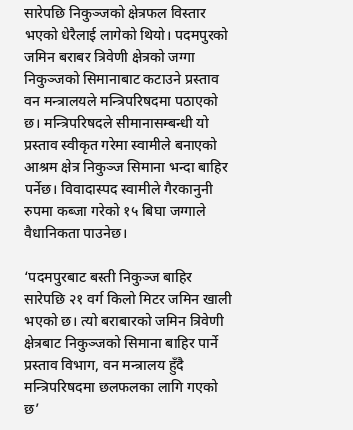सारेपछि निकुञ्जको क्षेत्रफल विस्तार भएको धेरैलाई लागेको थियो। पदमपुरको जमिन बराबर त्रिवेणी क्षेत्रको जग्गा निकुञ्जको सिमानाबाट कटाउने प्रस्ताव वन मन्त्रालयले मन्त्रिपरिषदमा पठाएको छ। मन्त्रिपरिषदले सीमानासम्बन्धी यो प्रस्ताव स्वीकृत गरेमा स्वामीले बनाएको आश्रम क्षेत्र निकुञ्ज सिमाना भन्दा बाहिर पर्नेछ। विवादास्पद स्वामीले गैरकानुनी रुपमा कब्जा गरेको १५ बिघा जग्गाले वैधानिकता पाउनेछ।

‘पदमपुरबाट बस्ती निकुञ्ज बाहिर सारेपछि २१ वर्ग किलो मिटर जमिन खाली भएको छ। त्यो बराबारको जमिन त्रिवेणी क्षेत्रबाट निकुञ्जको सिमाना बाहिर पार्ने प्रस्ताव विभाग, वन मन्त्रालय हुँदै मन्त्रिपरिषदमा छलफलका लागि गएको छ’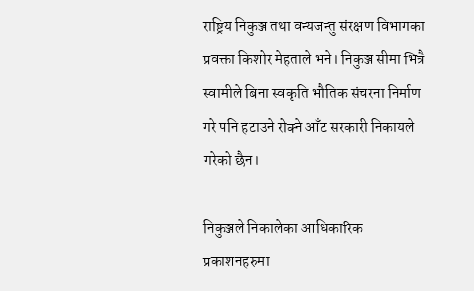राष्ट्रिय निकुञ्ज तथा वन्यजन्तु संरक्षण विभागका प्रवक्ता किशोर मेहताले भने। निकुञ्ज सीमा भित्रै स्वामीले बिना स्वकृति भौतिक संचरना निर्माण गरे पनि हटाउने रोक्ने आँट सरकारी निकायले गरेको छैन।

निकुञ्जले निकालेका आधिकारिक प्रकाशनहरुमा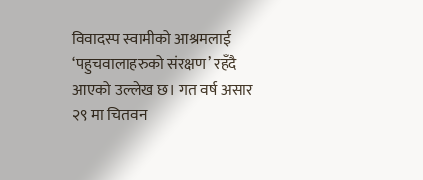विवादस्प स्वामीको आश्रमलाई ‘पहुचवालाहरुको संरक्षण’ रहँदै आएको उल्लेख छ। गत वर्ष असार २९ मा चितवन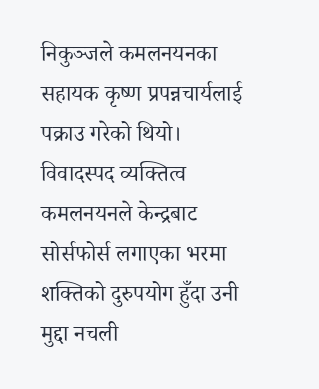निकुञ्जले कमलनयनका सहायक कृष्ण प्रपन्नचार्यलाई पक्राउ गरेको थियो। विवादस्पद व्यक्तित्व कमलनयनले केन्द्रबाट सोर्सफोर्स लगाएका भरमा शक्तिको दुरुपयोग हुँदा उनी मुद्दा नचली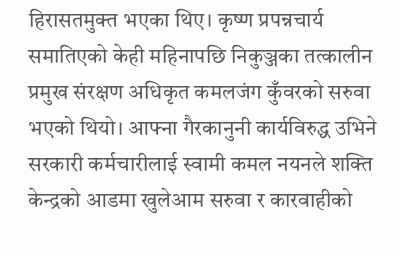हिरासतमुक्त भएका थिए। कृष्ण प्रपन्नचार्य समातिएको केही महिनापछि निकुञ्जका तत्कालीन प्रमुख संरक्षण अधिकृत कमलजंग कुँवरको सरुवा भएको थियो। आफ्ना गैरकानुनी कार्यविरुद्ध उभिने सरकारी कर्मचारीलाई स्वामी कमल नयनले शक्ति केन्द्रको आडमा खुलेआम सरुवा र कारवाहीको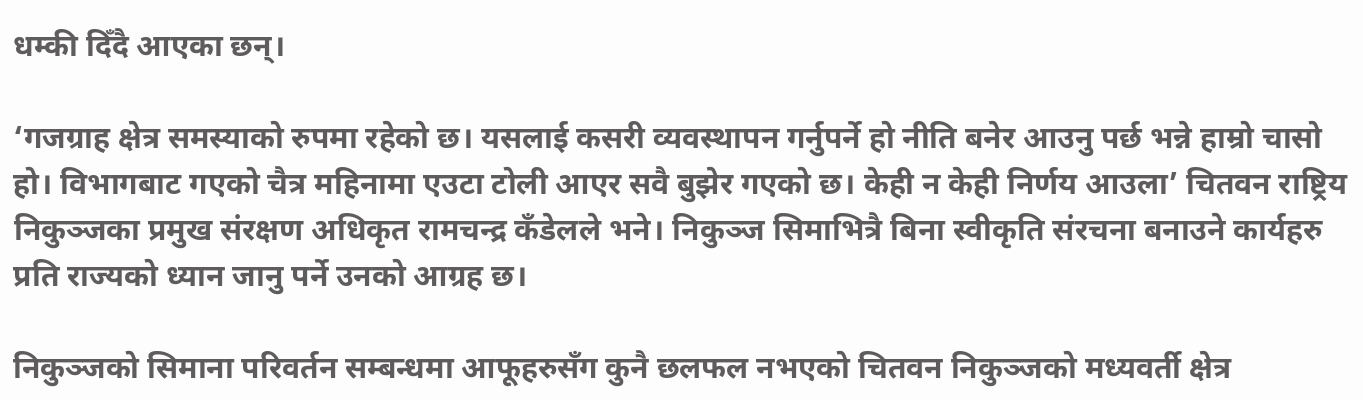धम्की दिँदै आएका छन्।

‘गजग्राह क्षेत्र समस्याको रुपमा रहेको छ। यसलाई कसरी व्यवस्थापन गर्नुपर्ने हो नीति बनेर आउनु पर्छ भन्ने हाम्रो चासो हो। विभागबाट गएको चैत्र महिनामा एउटा टोली आएर सवै बुझेर गएको छ। केही न केही निर्णय आउला’ चितवन राष्ट्रिय निकुञ्जका प्रमुख संरक्षण अधिकृत रामचन्द्र कँडेलले भने। निकुञ्ज सिमाभित्रै बिना स्वीकृति संरचना बनाउने कार्यहरु प्रति राज्यको ध्यान जानु पर्ने उनको आग्रह छ।

निकुञ्जको सिमाना परिवर्तन सम्बन्धमा आफूहरुसँग कुनै छलफल नभएको चितवन निकुञ्जको मध्यवर्ती क्षेत्र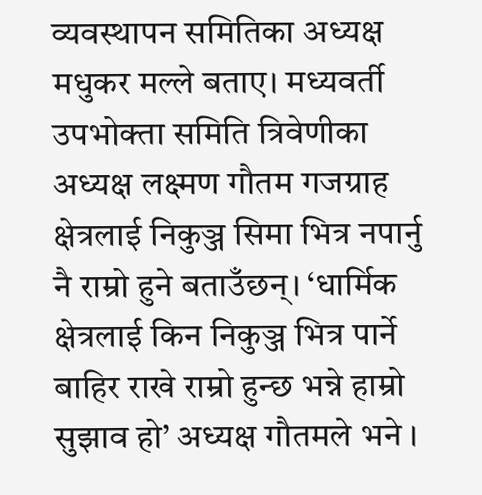व्यवस्थापन समितिका अध्यक्ष मधुकर मल्ले बताए। मध्यवर्ती उपभोक्ता समिति त्रिवेणीका अध्यक्ष लक्ष्मण गौतम गजग्राह क्षेत्रलाई निकुञ्ज सिमा भित्र नपार्नु नै राम्रो हुने बताउँछन्। ‘धार्मिक क्षेत्रलाई किन निकुञ्ज भित्र पार्ने बाहिर राखे राम्रो हुन्छ भन्ने हाम्रो सुझाव हो’ अध्यक्ष गौतमले भने ।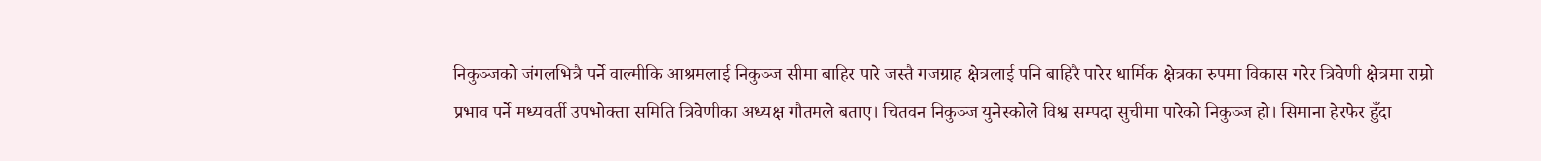निकुञ्जको जंगलभित्रै पर्ने वाल्मीकि आश्रमलाई निकुञ्ज सीमा बाहिर पारे जस्तै गजग्राह क्षेत्रलाई पनि बाहिरै पारेर धार्मिक क्षेत्रका रुपमा विकास गरेर त्रिवेणी क्षेत्रमा राम्रो प्रभाव पर्ने मध्यवर्ती उपभोक्ता समिति त्रिवेणीका अध्यक्ष गौतमले बताए। चितवन निकुञ्ज युनेस्कोले विश्व सम्पदा सुचीमा पारेको निकुञ्ज हो। सिमाना हेरफेर हुँदा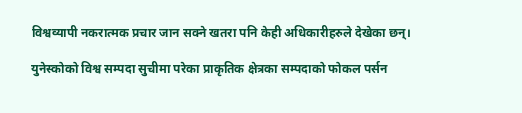विश्वव्यापी नकरात्मक प्रचार जान सक्ने खतरा पनि केही अधिकारीहरुले देखेका छन्।

युनेस्कोको विश्व सम्पदा सुचीमा परेका प्राकृतिक क्षेत्रका सम्पदाको फोकल पर्सन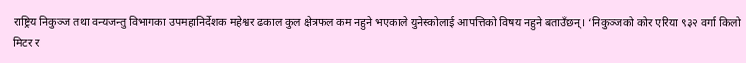राष्ट्रिय निकुञ्ज तथा वन्यजन्तु विभागका उपमहानिर्देशक महेश्वर ढकाल कुल क्षेत्रफल कम नहुने भएकाले युनेस्कोलाई आपत्तिको विषय नहुने बताउँछन्। ‘निकुञ्जको कोर एरिया ९३२ वर्गा किलो मिटर र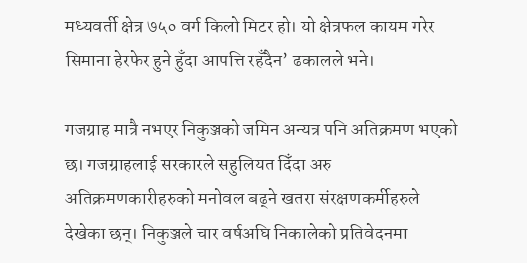मध्यवर्ती क्षेत्र ७५० वर्ग किलो मिटर हो। यो क्षेत्रफल कायम गरेर सिमाना हेरफेर हुने हुँदा आपत्ति रहँदैन’ ढकालले भने।

गजग्राह मात्रै नभएर निकुञ्जको जमिन अन्यत्र पनि अतिक्रमण भएको छ। गजग्राहलाई सरकारले सहुलियत दिँदा अरु अतिक्रमणकारीहरुको मनोवल बढ्ने खतरा संरक्षणकर्मीहरुले देखेका छन्। निकुञ्जले चार वर्षअघि निकालेको प्रतिवेदनमा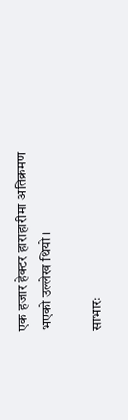एक हजार हेक्टर हाराहारीमा अतिक्रमण भएको उल्लेख थियो।

साभारः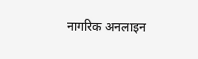नागरिक अनलाइन